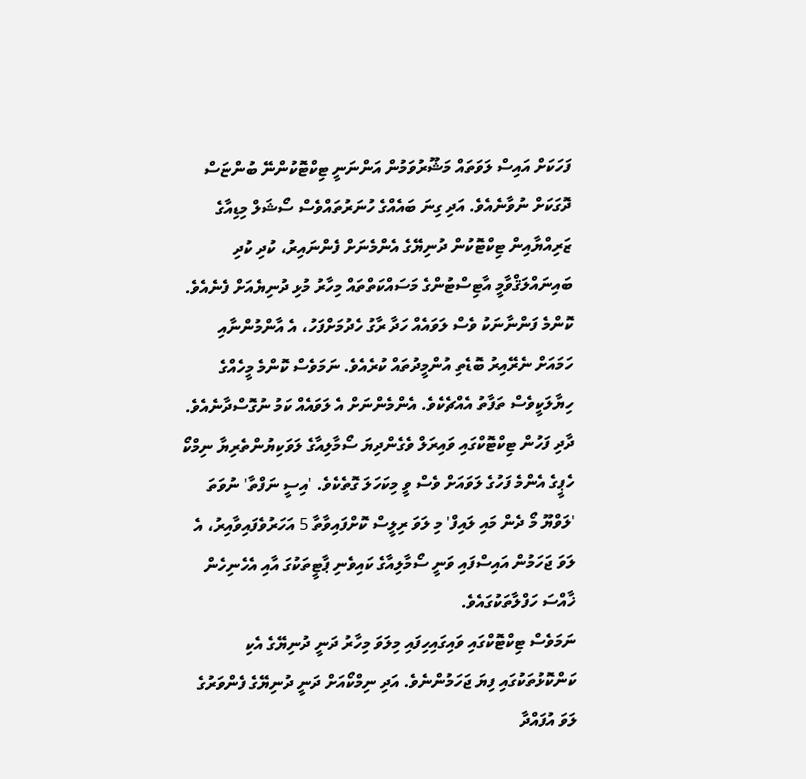ފަހަކަށް އައިސް ލަވަތައް މަޝޫރުވަމުން އަންނަނީ ޓިކްޓޮކުންނޭ ބުންޏަސް ދޮގަކަށް ނުވާނެއެވެ. އަދި ގިނަ ބައެއްގެ ހުނަރުތައްވެސް ސޯޝަލް މިޑިއާގެ ޒަރިއްޔާއިން ޓިކްޓޮކުން ދުނިޔޭގެ އެންމެނަށް ފެންނައިރު، ކުދި ކުދި ބައިނައްލަޤްވާމީ އާޓިސްޓުންގެ މަސައްކަތްތައް މިހާރު މުޅި ދުނިޔެއަށް ފެނެއެވެ.
ކޮންމެ ފަންނާނަކު ވެސް ލަވައެއް ހަދާ ރާގު ހެދުމަށްފަހު، އެ އާންމުންނާއި ހަމައަށް ނެރޭއިރު ބޮޑެތި އުންމީދުތައް ކުރެއެވެ. ނަމަވެސް ކޮންމެ މީހެއްގެ ހިޔާލަކީވެސް ތަފާތު އެއްޗެކެވެ. އެންމެންނަށް އެ ލަވައެއް ކަމު ނުގޮސްދާނެއެވެ.
ދާދި ފަހުން ޓިކްޓޮކްގައި ވައިރަލް ވެގެންދިޔަ ސޯމާލިއާގެ ލަވަކިޔުންތެރިޔާ ނިމްކޯ ހެޕީގެ އެންމެ ފަހުގެ ލަވައަށް ވެސް ވީ މިކަހަލަ ގޮތެކެވެ. 'އިސީ ނަފްތާ' ނުވަތަ 'ލަވްޔޫ މޯ ދެން މައި ލައިފް' މި ލަވަ ރިލީސް ކޮށްފައިވާތާ 5 އަހަރުވެފައިވާއިރު، އެ ލަވަ ޖަހަމުން އައިސްފައި ވަނީ ސޯމާލިއާގެ ކައިވެނި ޕާޓީތަކުގަ އާއި އެހެނިހެން ޚާއްސަ ހަފްލާތަކުގައެވެ.
ނަމަވެސް ޓިކްޓޮކްގައި ވައިގައިހިފައި މިލަވަ މިހާރު ދަނީ ދުނިޔޭގެ އެކި ކަންކޮޅުތަކުގައި ފިޔަ ޖަހަމުންނެވެ. އަދި ނިމްކޯއަށް ދަނީ ދުނިޔޭގެ ފެންވަރުގެ ލަވަ އުފައްދާ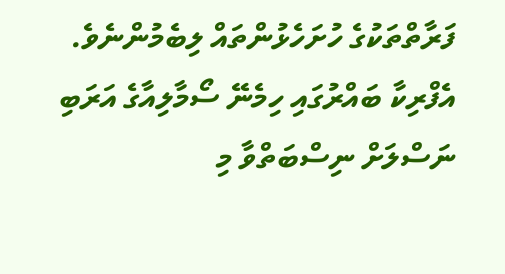ފަރާތްތަކުގެ ހުށަހެޅުންތައް ލިބެމުންނެވެ.
އެފްރިކާ ބައްރުގައި ހިމެނޭ ސޯމާލިއާގެ އަރަބި ނަސްލަށް ނިސްބަތްވާ މި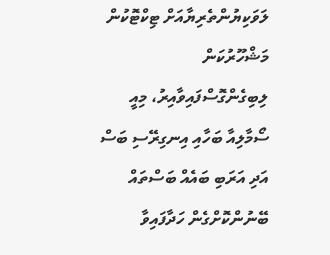ލަވަކިޔުންތެރިޔާއަށް ޓިކްޓޮކުން މަޝްހޫރުކަން ލިބިގެންގޮސްފައިވާއިރު، މިއީ ސޯމާލިއާ ބަހާއި އިނގިރޭސި ބަސް އަދި އަރަބި ބައެއް ބަސްތައް ބޭނުންކޮށްގެން ހަދާފައިވާ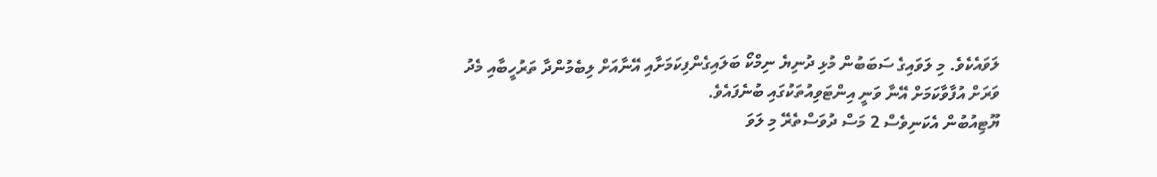ލަވައެކެވެ. މި ލަވައިގެ ސަބަބުން މުޅި ދުނިޔެ ނިމްކޯ ބަލައިގެންފިކަމަށާއި އޭނާއަށް ލިބެމުންދާ ތަރުހީބާއި މެދު ވަރަށް އުފާވާކަމަށް އޭނާ ވަނީ އިންޓަވިއުތަކުގައި ބުނެފައެވެ.
ޔޫޓިއުބުން އެކަނިވެސް 2 މަސް ދުވަސްތެރޭ މި ލަވަ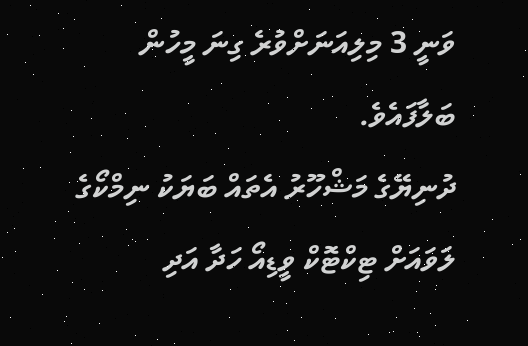ވަނީ 3 މިލިއަނަށްވުރެ ގިނަ މީހުން ބަލާފައެވެ.
ދުނިޔޭގެ މަޝްހޫރު އެތައް ބަޔަކު ނިމްކޯގެ ލަވައަށް ޓިކްޓޮކް ވީޑިއޯ ހަދާ އަދި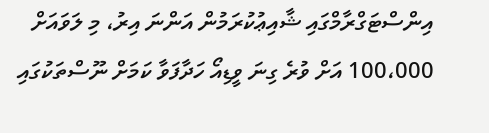އިންސްޓަގްރާމްގައި ޝާއިޢުކުރަމުން އަންނަ އިރު، މި ލަވައަށް 100،000 އަށް ވުރެ ގިނަ ވީޑިއޯ ހަދާފަވާ ކަމަށް ނޫސްތަކުގައި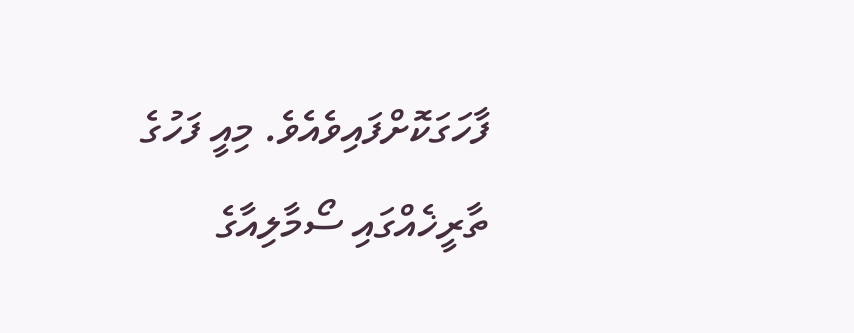ފާހަގަކޮށްފައިވެއެވެ. މިއީ ފަހުގެ ތާރީޚެއްގައި ސޯމާލިއާގެ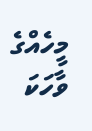މީހެއްގެ ވާހަކަ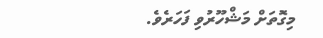މިގޮތަށް މަޝްހޫރުވި ފަހަރެވެ.